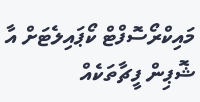މައިކްރޯސޮފްޓް ކޯޕައިލެޓަށް އާ ޝޮޕިން ފީޗާތަކެއް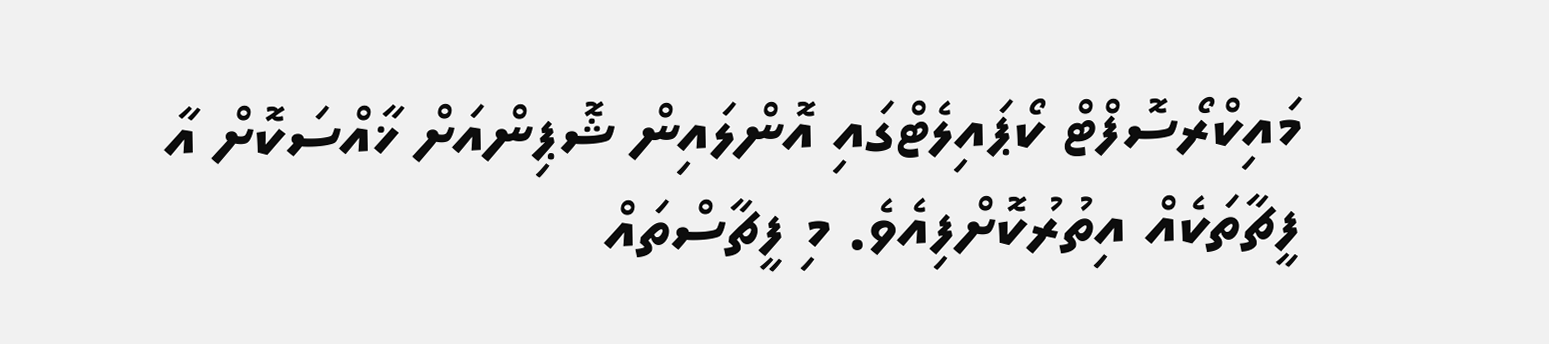މައިކްރޯސޮފްޓް ކޯޕައިލެޓްގައި އޮންލައިން ޝޮޕިންއަށް ޚާއްސަކޮށް އާ ފީޗާތަކެއް އިތުރުކޮށްފިއެވެ. މި ފީޗާސްތައް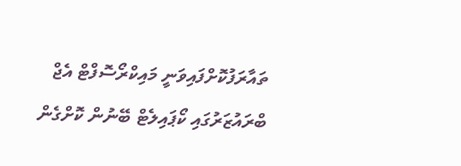ތައާރަފުކޮށްފައިވަނީ މައިކްރޯސޮފްޓް އެޖް ބްރައުޒަރުގައި ކޯޕައިލެޓް ބޭނުން ކޮށްގެން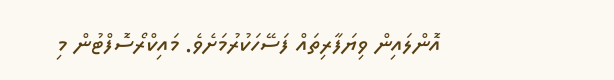އޮންލައިން ވިޔަފާރިތައް ފަސޭހަކުރުމަށެވެ. މައިކްރޯސޮފްޓުން މި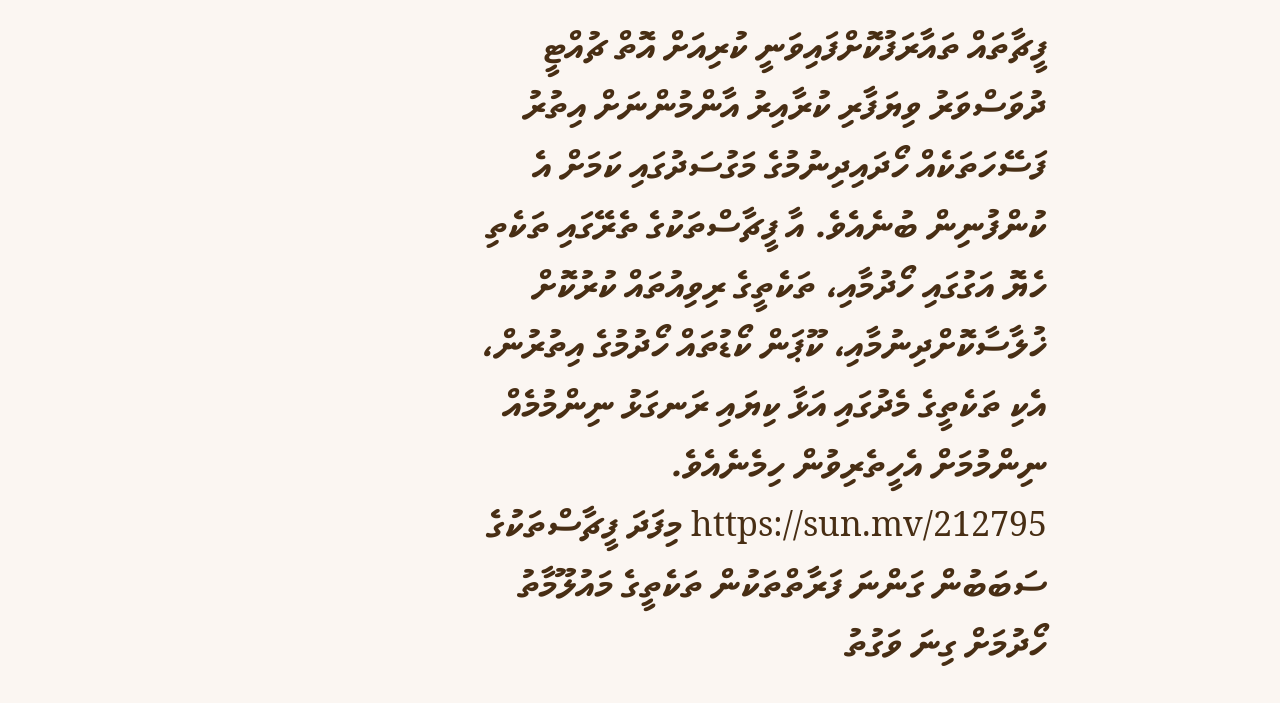ފީޗާތައް ތައާރަފުކޮށްފައިވަނީ ކުރިއަށް އޮތް ޗުއްޓީ ދުވަސްވަރު ވިޔަފާރި ކުރާއިރު އާންމުންނަށް އިތުރު ފަސޭހަތަކެއް ހޯދައިދިނުމުގެ މަގުސަދުގައި ކަމަށް އެ ކުންފުނިން ބުނެއެވެ. އާ ފީޗާސްތަކުގެ ތެރޭގައި ތަކެތި ހެޔޮ އަގުގައި ހޯދުމާއި، ތަކެތީގެ ރިވިއުތައް ކުރުކޮށް ޚުލާސާކޮށްދިނުމާއި، ކޫޕަން ކޯޑުތައް ހޯދުމުގެ އިތުރުން، އެކި ތަކެތީގެ މެދުގައި އަޅާ ކިޔައި ރަނގަޅު ނިންމުމެއް ނިންމުމަށް އެހީތެރިވުން ހިމެނެއެވެ. https://sun.mv/212795 މިފަދަ ފީޗާސްތަކުގެ ސަބަބުން ގަންނަ ފަރާތްތަކުން ތަކެތީގެ މައުލޫމާތު ހޯދުމަށް ގިނަ ވަގުތު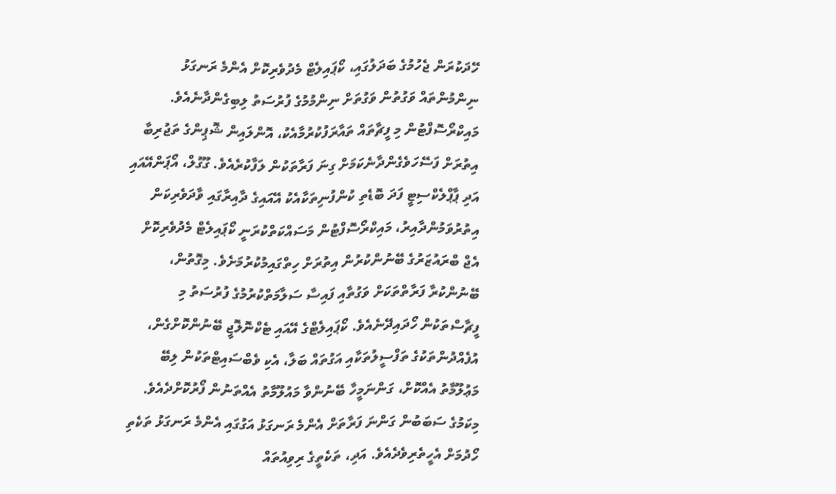ހޭދަކުރަން ޖެހުމުގެ ބަދަލުގައި، ކޯޕައިލެޓް މެދުވެރިކޮށް އެންމެ ރަނގަޅު ނިންމުންތައް ވަގުތުން ވަގުތަށް ނިންމުމުގެ ފުރުސަތު ލިބިގެންދާނެއެވެ. މައިކްރޯސޮފްޓުން މި ފީޗާތައް ތައާރަފުކުރުމާއެކު، އޮންލައިން ޝޮޕިންގެ ތަޖުރިބާ އިތުރަށް ފަސޭހަވެގެންދާނެކަމަށް ގިނަ ފަރާތަކުން ލަފާކުރެއެވެ. ގޫގުލް، އޯޕަންއޭއައި އަދި ޕާޕްލެކްސިޓީ ފަދަ ބޮޑެތި ކުންފުނިތަކާއެކު އޭއައިގެ ދާއިރާގައި ވާދަވެރިކަން އިތުރުވަމުންދާއިރު، މައިކްރޯސޮފްޓުން މަސައްކަތްކުރަނީ ކޯޕައިލެޓް މެދުވެރިކޮށް އެޖް ބްރައުޒަރުގެ ބޭނުންކުރުން އިތުރަށް ހިތްގައިމުކުރުމަށެވެ. މިގޮތުން، ބޭނުންކުރާ ފަރާތްތަކަށް ވަގުތާއި ފައިސާ ސަލާމަތްކުރުމުގެ ފުރުސަތު މި ފީޗާސްތަކުން ހޯދައިދޭނެއެވެ. ކޯޕައިލެޓްގެ އޭއައި ޓެކްނޮލޮޖީ ބޭނުންކޮށްގެން، އުފެއްދުންތަކުގެ ތަފްސީލުތަކާއި އަގުތައް ބަލާ، އެކި ވެބްސައިޓްތަކުން ލިބޭ މަޢުލޫމާތު އެއްކޮށް، ގަންނަމީހާ ބޭނުންވާ މައުލޫމާތު އެއްތަނުން ފޯރުކޮށްދެއެވެ. މިކަމުގެ ސަބަބުން ގަންނަ ފަރާތަށް އެންމެ ރަނގަޅު އަގުގައި އެންމެ ރަނގަޅު ތަކެތި ހޯދުމަށް އެހީތެރިވެދެއެވެ. އަދި، ތަކެތީގެ ރިވިއުތައް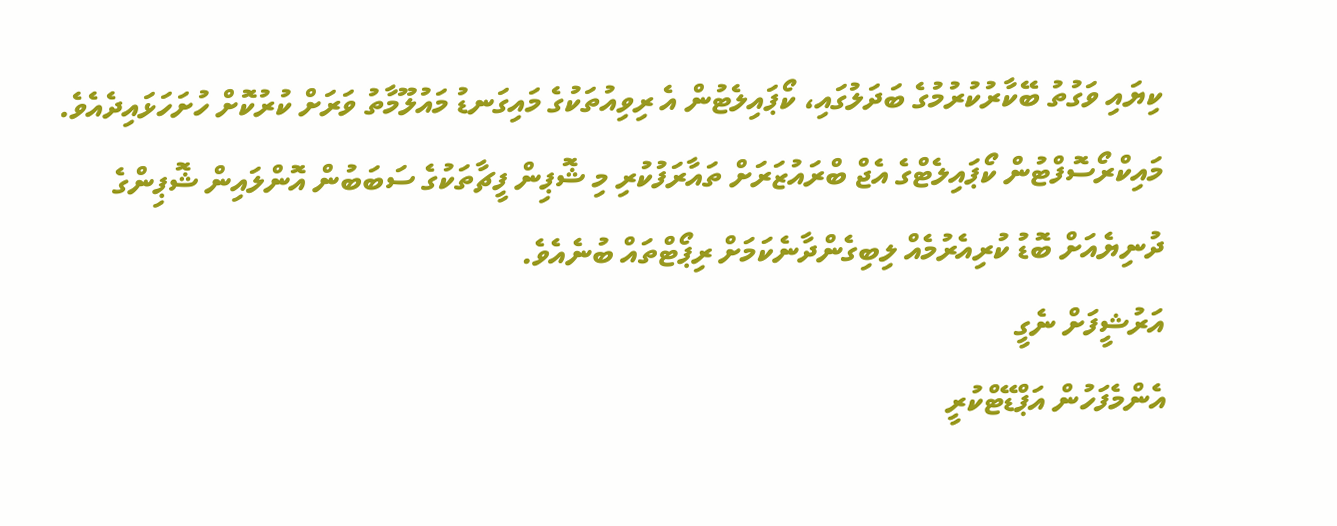ކިޔައި ވަގުތު ބޭކާރުކުރުމުގެ ބަދަލުގައި، ކޯޕައިލެޓުން އެ ރިވިއުތަކުގެ މައިގަނޑު މައުލޫމާތު ވަރަށް ކުރުކޮށް ހުށަހަޅައިދެއެވެ. މައިކްރޯސޮފްޓުން ކޯޕައިލެޓްގެ އެޖް ބްރައުޒަރަށް ތައާރަފުކުރި މި ޝޮޕިން ފީޗާތަކުގެ ސަބަބުން އޮންލައިން ޝޮޕިންގެ ދުނިޔެއަށް ބޮޑު ކުރިއެރުމެއް ލިބިގެންދާނެކަމަށް ރިޕޯޓްތައް ބުނެއެވެ.
އަރުޝީފަށް ނެގީ
އެންމެފަހުން އަޕްޑޭޓްކުރީ